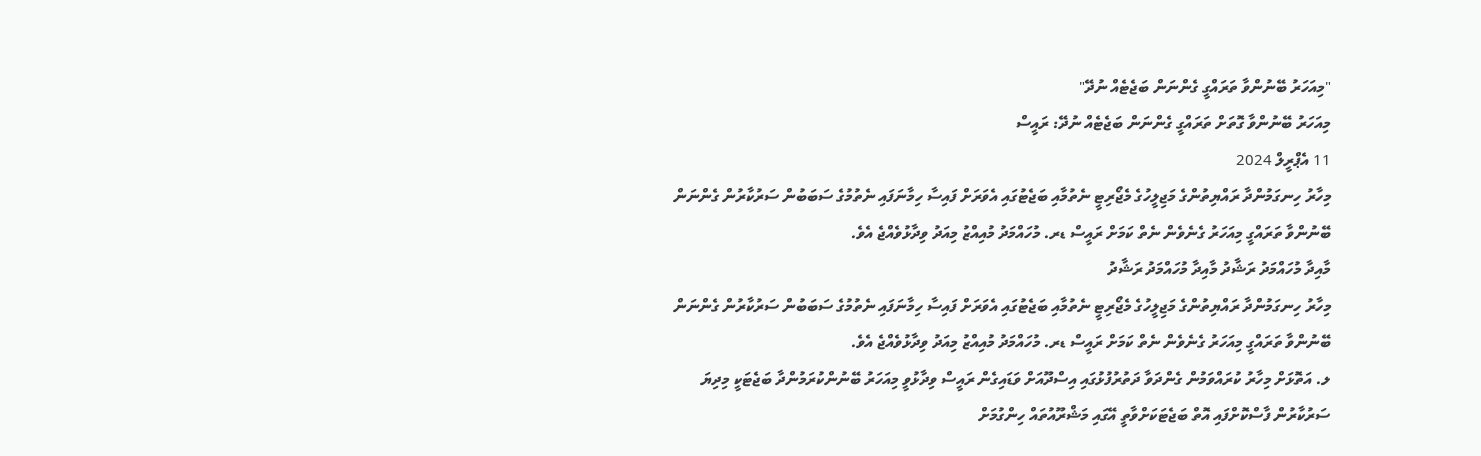"މިއަހަރު ބޭނުންވާ ތަރައްގީ ގެންނަން ބަޖެޓެއް ނުދޭ"
މިއަހަރު ބޭނުންވާ ގޮތަށް ތަރައްގީ ގެންނަން ބަޖެޓެއް ނުދޭ: ރައީސް
11 އެޕްރީލް 2024
މިހާރު ހިނގަމުންދާ ރައްޔިތުންގެ މަޖިލީހުގެ މެޖޯރިޓީ ނެތުމާއި ބަޖެޓުގައި އެވަރަށް ފައިސާ ހިމާނަފައި ނެތުމުގެ ސަބަބުން ސަރުކާރުން ގެންނަން ބޭނުންވާ ތަރައްގީ މިއަހަރު ގެނެވެން ނެތް ކަމަށް ރައީސް ޑރ. މުހައްމަދު މުއިއްޒު މިއަދު ވިދާޅުވެއްޖެ އެވެ.
މާއިދާ މުހައްމަދު ރަޝާދު މާއިދާ މުހައްމަދު ރަޝާދު
މިހާރު ހިނގަމުންދާ ރައްޔިތުންގެ މަޖިލީހުގެ މެޖޯރިޓީ ނެތުމާއި ބަޖެޓުގައި އެވަރަށް ފައިސާ ހިމާނަފައި ނެތުމުގެ ސަބަބުން ސަރުކާރުން ގެންނަން ބޭނުންވާ ތަރައްގީ މިއަހަރު ގެނެވެން ނެތް ކަމަށް ރައީސް ޑރ. މުހައްމަދު މުއިއްޒު މިއަދު ވިދާޅުވެއްޖެ އެވެ.
ލ. އަތޮޅަށް މިހާރު ކުރައްވަމުން ގެންދަވާ ދަތުރުފުޅުގައި އިސްދޫއަށް ވަޑައިގެން ރައީސް ވިދާޅުވީ މިއަހަރު ބޭނުންކުރަމުންދާ ބަޖެޓަކީ މިދިޔަ ސަރުކާރުން ފާސްކޮށްފައި އޮތް ބަޖެޓަކަށްވާތީ އޭގައި މަޝްރޫއުތައް ހިންގުމަށް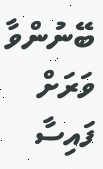ބޭނުންވާ ވަރަށް ފައިސާ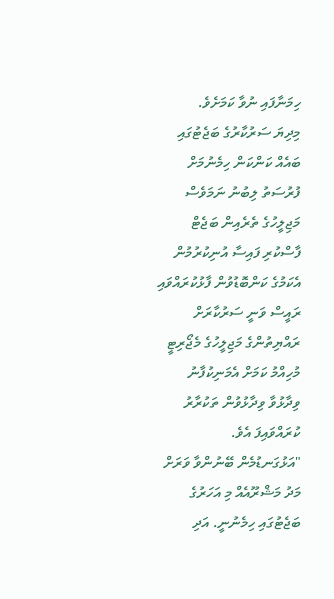ހިމަނާފައި ނުވާ ކަމަށެވެ.
މިދިޔަ ސަރުކާރުގެ ބަޖެޓުގައި ބައެއް ކަންކަން ހިމެނުމަށް ފުރުސަތު ލިބުނު ނަމަވެސް މަޖިލީހުގެ ތެރެއިން ބަޖެޓް ފާސްކުރި ފައިސާ އުނިކުރުމުން އެކަމުގެ ކަންބޮޑުވުން ފާޅުކުރައްވައި ރައީސް ވަނީ ސަރުކާރަށް ރައްޔިތުންގެ މަޖިލީހުގެ މެޖޯރިޓީ މުހިއްމު ކަމަށް އެމަނިކުފާނު ވިދާޅުވާ ވިދާޅުވުން ތަކުރާރު ކުރައްވައިފަ އެވެ.
"އަޅުގަނޑުމެން ބޭނުންވާ ވަރަށް މަދު މަޝްރޫއެއް މި އަހަރުގެ ބަޖެޓުގައި ހިމެނުނީ. އަދި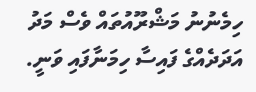ހިމެނުނު މަޝްރޫއުތައް ވެސް މަދު އަދަދެއްގެ ފައިސާ ހިމަނާފައި ވަނީ.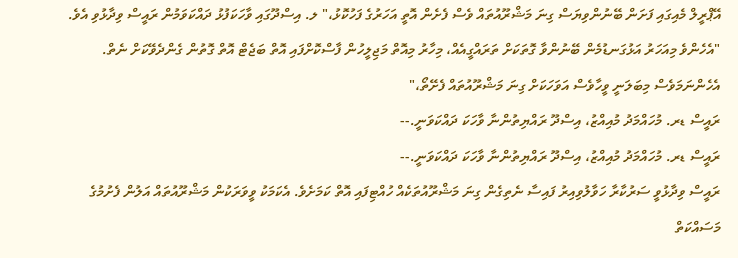އޭޕްރީލް މެއިގައި ފަށަން ބޭނުންވިޔަސް ގިނަ މަޝްރޫއުތައް ވެސް ފެށެން އޮތީ އަހަރުގެ ފަހުކޮޅު،" ލ. އިސްދޫގައި ވާހަކަފުޅު ދައްކަވަމުން ރައީސް ވިދާޅުވި އެވެ.
"އެހެންވެ މިއަހަރު އަޅުގަނޑުމެން ބޭނުންވާ ގޮތަކަށް ތަރައްގީއެއް، މިހާރު މިއޮތް މަޖިލީހުން ފާސްކޮށްފައި އޮތް ބަޖެޓް އޮތް ގޮތުން ގެންދެވޭކަށް ނެތް. އެހެންނަމަވެސް މިބަލަނީ ވީހާވެސް އަވަހަކަށް ގިނަ މަޝްރޫއުތައް ފެށޭތޯ،"
ރައީސް ޑރ. މުހައްމަދު މުއިއްޒު، އިސްދޫ ރައްޔިތުންނާ ވާހަކަ ދައްކަވަނީ.--
ރައީސް ޑރ. މުހައްމަދު މުއިއްޒު، އިސްދޫ ރައްޔިތުންނާ ވާހަކަ ދައްކަވަނީ.--
ރައީސް ވިދާޅުވީ ސަރުކާރާ ހަވާލުވިއިރު ފައިސާ ނެތިގެން ގިނަ މަޝްރޫއުތަކެއް ހުއްޓިފައި އޮތް ކަމަށެވެ. އެކަމަކު ވީވަރަކުން މަޝްރޫއުތައް އަލުން ފެށުމުގެ މަސައްކަތް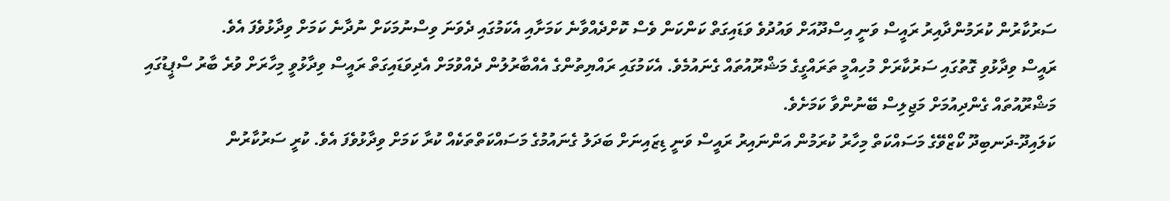ސަރުކާރުން ކުރަމުންދާއިރު ރައީސް ވަނީ އިސްދޫއަށް ވައުދުވެ ވަޑައިގަތް ކަންކަން ވެސް ކޮށްދެއްވާނެ ކަމަށާއި އެކަމުގައި ދެވަނަ ވިސްނުމަކަށް ނުދާނެ ކަމަށް ވިދާޅުވެފަ އެވެ.
ރައީސް ވިދާޅުވި ގޮތުގައި ސަރުކާރަށް މުހިއްމީ ތަރައްގީގެ މަޝްރޫއުތައް ގެނައުމެވެ. އެކަމުގައި ރައްޔިތުންގެ އެއްބާރުލުން ދެއްވުމަށް އެދިވަޑައިގަތް ރައީސް ވިދާޅުވީ މިހާރަށް ވުރެ ބާރު ސްޕީޑުގައި މަޝްރޫއުތައް ގެންދިއުމަށް މަޖިލިސް ބޭނުންވާ ކަމަށެވެ.
ކަލައިދޫ-ދަނބިދޫ ކޯޒްވޭގެ މަސައްކަތް މިހާރު ކުރަމުން އަންނައިރު ރައީސް ވަނީ ޑިޒައިނަށް ބަދަލު ގެނައުމުގެ މަސައްކަތްތަކެއް ކުރާ ކަމަށް ވިދާޅުވެފަ އެވެ. ކުރީ ސަރުކާރުން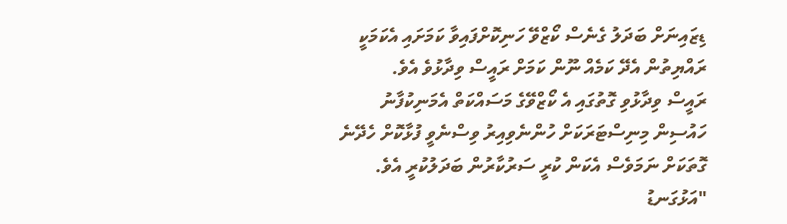ޑިޒައިނަށް ބަދަލު ގެނެސް ކޯޒްވޭ ހަނިކޮށްފައިވާ ކަމަށައި އެކަމަކީ ރައްޔިތުން އެދޭ ކަމެއް ނޫން ކަމަށް ރައީސް ވިދާޅުވެ އެވެ.
ރައީސް ވިދާޅުވި ގޮތުގައި އެ ކޯޒްވޭގެ މަސައްކަތް އެމަނިކުފާނު ހައުސިން މިނިސްޓަރަކަށް ހުންނެވިއިރު ވިސްނެވީ ފުޅާކޮށް ހެދޭނެ ގޮތަކަށް ނަމަވެސް އެކަން ކުރީ ސަރުކާރުން ބަދަލުކުރީ އެވެ.
"އަޅުގަނޑު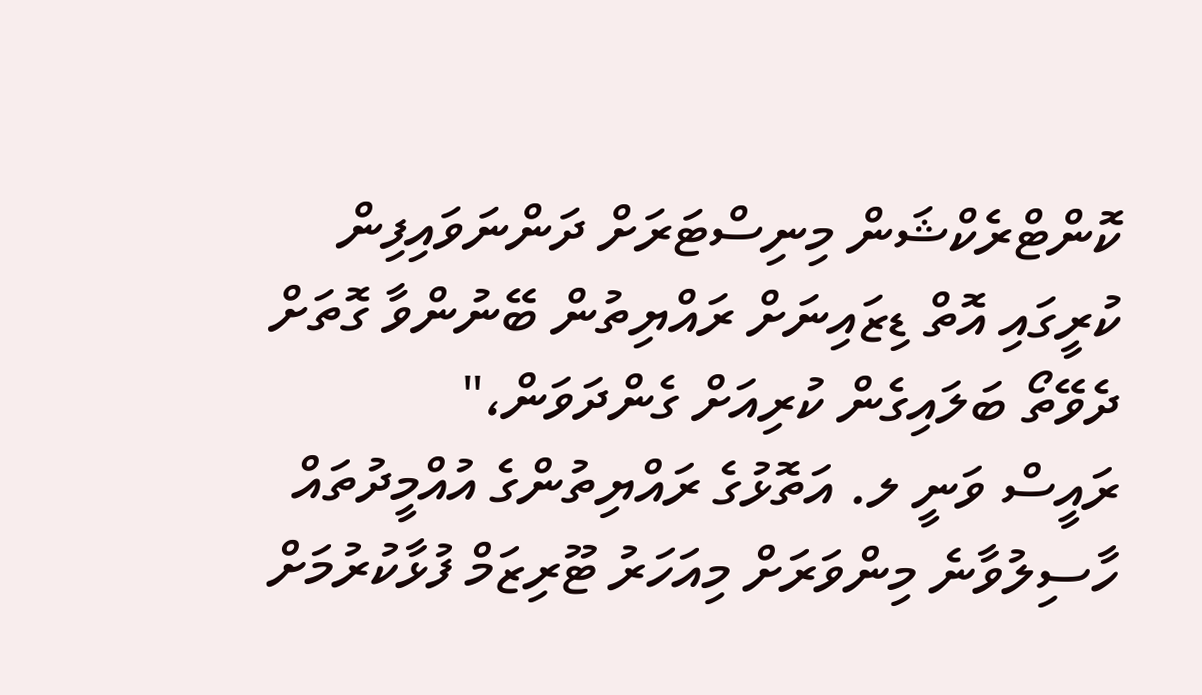ކޮންޓްރެކްޝަން މިނިސްޓަރަށް ދަންނަވައިފިން ކުރީގައި އޮތް ޑިޒައިނަށް ރައްޔިތުން ބޭނުންވާ ގޮތަށް ދެވޭތޯ ބަލައިގެން ކުރިއަށް ގެންދަވަން،"
ރައީސް ވަނީ ލ. އަތޮޅުގެ ރައްޔިތުންގެ އުއްމީދުތައް ހާސިލުވާނެ މިންވަރަށް މިއަހަރު ޓޫރިޒަމް ފުޅާކުރުމަށް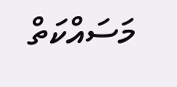މަސައްކަތް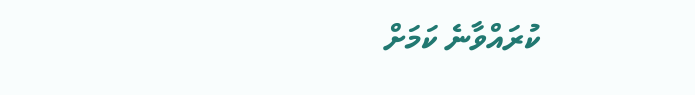ކުރައްވާނެ ކަމަށް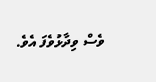ވެސް ވިދާޅުވެފަ އެވެ.